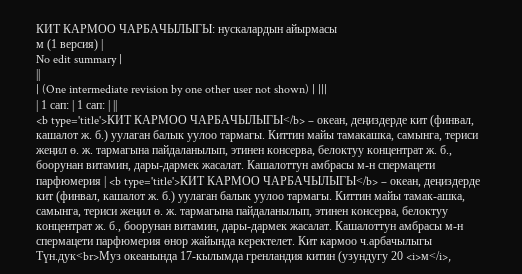КИТ КАРМОО ЧАРБАЧЫЛЫГЫ: нускалардын айырмасы
м (1 версия) |
No edit summary |
||
| (One intermediate revision by one other user not shown) | |||
| 1 сап: | 1 сап: | ||
<b type='title'>КИТ КАРМОО ЧАРБАЧЫЛЫГЫ</b> – океан, деңиздерде кит (финвал, кашалот ж. б.) уулаган балык уулоо тармагы. Киттин майы тамакашка, самынга, териси жеңил ө. ж. тармагына пайдаланылып, этинен консерва, белоктуу концентрат ж. б., боорунан витамин, дары-дармек жасалат. Кашалоттун амбрасы м-н спермацети парфюмерия | <b type='title'>КИТ КАРМОО ЧАРБАЧЫЛЫГЫ</b> – океан, деңиздерде кит (финвал, кашалот ж. б.) уулаган балык уулоо тармагы. Киттин майы тамак-ашка, самынга, териси жеңил ө. ж. тармагына пайдаланылып, этинен консерва, белоктуу концентрат ж. б., боорунан витамин, дары-дармек жасалат. Кашалоттун амбрасы м-н спермацети парфюмерия өнор жайында керектелет. Кит кармоо ч.арбачылыгы Түн.дук<br>Муз океанында 17-кылымда гренландия китин (узундугу 20 <i>м</i>,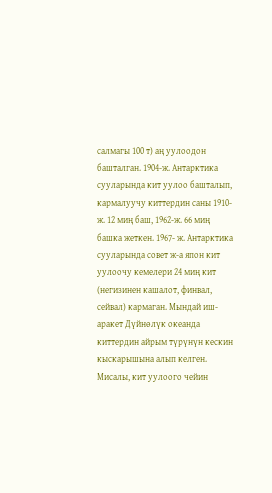салмагы 100 т) аң уулоодон башталган. 1904-ж. Антарктика сууларында кит уулоо башталып, кармалуучу киттердин саны 1910-ж. 12 миң баш, 1962-ж. 66 миң башка жеткен. 1967- ж. Антарктика сууларында совет ж-а япон кит уулоочу кемелери 24 миң кит (негизинен кашалот, финвал, сейвал) кармаган. Мындай иш-аракет Дүйнөлүк океанда киттердин айрым түрүнүн кескин кыскарышына алып келген. Мисалы, кит уулоого чейин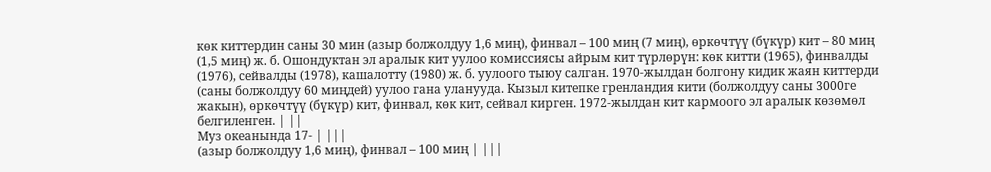көк киттердин саны 30 мин (азыр болжолдуу 1,6 миң), финвал – 100 миң (7 миң), өркөчтүү (бүкүр) кит – 80 миң (1,5 миң) ж. б. Ошондуктан эл аралык кит уулоо комиссиясы айрым кит түрлөрүн: көк китти (1965), финвалды (1976), сейвалды (1978), кашалотту (1980) ж. б. уулоого тыюу салган. 1970-жылдан болгону кидик жаян киттерди (саны болжолдуу 60 миңдей) уулоо гана уланууда. Кызыл китепке гренландия кити (болжолдуу саны 3000ге жакын), өркөчтүү (бүкүр) кит, финвал, көк кит, сейвал кирген. 1972-жылдан кит кармоого эл аралык көзөмөл белгиленген. | ||
Муз океанында 17- | |||
(азыр болжолдуу 1,6 миң), финвал – 100 миң | |||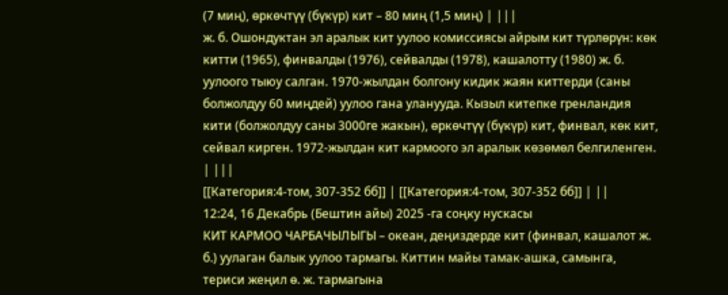(7 миң), өркөчтүү (бүкүр) кит – 80 миң (1,5 миң) | |||
ж. б. Ошондуктан эл аралык кит уулоо комиссиясы айрым кит түрлөрүн: көк китти (1965), финвалды (1976), сейвалды (1978), кашалотту (1980) ж. б. уулоого тыюу салган. 1970-жылдан болгону кидик жаян киттерди (саны болжолдуу 60 миңдей) уулоо гана уланууда. Кызыл китепке гренландия кити (болжолдуу саны 3000ге жакын), өркөчтүү (бүкүр) кит, финвал, көк кит, сейвал кирген. 1972-жылдан кит кармоого эл аралык көзөмөл белгиленген. | |||
[[Категория:4-том, 307-352 бб]] | [[Категория:4-том, 307-352 бб]] | ||
12:24, 16 Декабрь (Бештин айы) 2025 -га соңку нускасы
КИТ КАРМОО ЧАРБАЧЫЛЫГЫ – океан, деңиздерде кит (финвал, кашалот ж. б.) уулаган балык уулоо тармагы. Киттин майы тамак-ашка, самынга, териси жеңил ө. ж. тармагына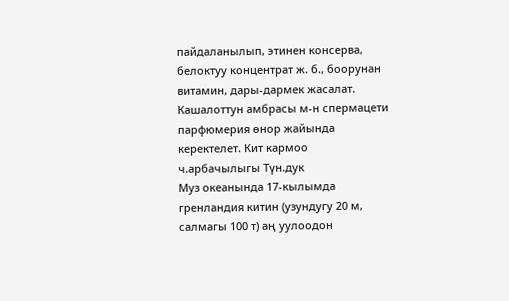пайдаланылып, этинен консерва, белоктуу концентрат ж. б., боорунан витамин, дары-дармек жасалат. Кашалоттун амбрасы м-н спермацети парфюмерия өнор жайында керектелет. Кит кармоо ч.арбачылыгы Түн.дук
Муз океанында 17-кылымда гренландия китин (узундугу 20 м, салмагы 100 т) аң уулоодон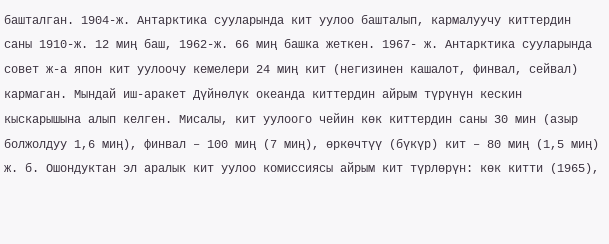башталган. 1904-ж. Антарктика сууларында кит уулоо башталып, кармалуучу киттердин саны 1910-ж. 12 миң баш, 1962-ж. 66 миң башка жеткен. 1967- ж. Антарктика сууларында совет ж-а япон кит уулоочу кемелери 24 миң кит (негизинен кашалот, финвал, сейвал) кармаган. Мындай иш-аракет Дүйнөлүк океанда киттердин айрым түрүнүн кескин кыскарышына алып келген. Мисалы, кит уулоого чейин көк киттердин саны 30 мин (азыр болжолдуу 1,6 миң), финвал – 100 миң (7 миң), өркөчтүү (бүкүр) кит – 80 миң (1,5 миң) ж. б. Ошондуктан эл аралык кит уулоо комиссиясы айрым кит түрлөрүн: көк китти (1965),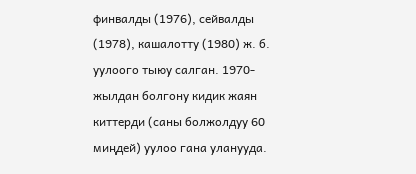финвалды (1976), сейвалды (1978), кашалотту (1980) ж. б. уулоого тыюу салган. 1970-жылдан болгону кидик жаян киттерди (саны болжолдуу 60 миңдей) уулоо гана уланууда.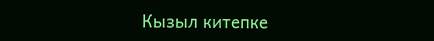Кызыл китепке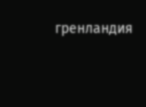гренландия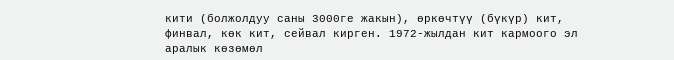кити (болжолдуу саны 3000ге жакын), өркөчтүү (бүкүр) кит, финвал, көк кит, сейвал кирген. 1972-жылдан кит кармоого эл аралык көзөмөл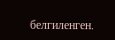белгиленген.